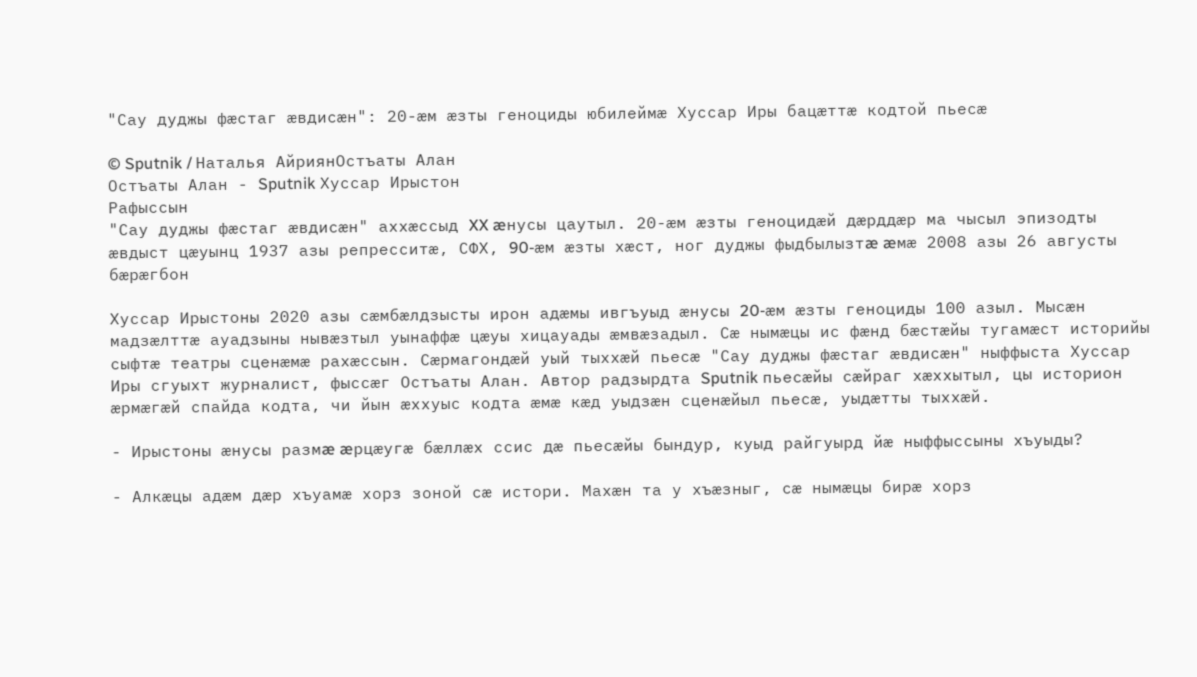"Сау дуджы фæстаг æвдисæн": 20-ӕм ӕзты геноциды юбилеймӕ Хуссар Иры бацæттæ кодтой пьесæ

© Sputnik / Наталья АйриянОстъаты Алан
Остъаты Алан - Sputnik Хуссар Ирыстон
Рафыссын
"Сау дуджы фæстаг æвдисæн" аххæссыд XX æнусы цаутыл. 20-ӕм æзты геноцидæй дæрддæр ма чысыл эпизодты æвдыст цæуынц 1937 азы репресситæ, СФХ, 90-æм æзты хæст, ног дуджы фыдбылызтæ æмæ 2008 азы 26 августы бæрæгбон

Хуссар Ирыстоны 2020 азы сæмбæлдзысты ирон адæмы ивгъуыд æнусы 20-æм æзты геноциды 100 азыл. Мысæн мадзæлттæ ауадзыны нывæзтыл уынаффæ цæуы хицауады æмвæзадыл. Сæ нымæцы ис фæнд бæстæйы тугамæст историйы сыфтæ театры сценæмæ рахæссын. Сæрмагондæй уый тыххæй пьесæ "Сау дуджы фæстаг æвдисæн" ныффыста Хуссар Иры сгуыхт журналист, фыссæг Остъаты Алан. Автор радзырдта Sputnik пьесæйы сæйраг хæххытыл, цы историон æрмæгæй спайда кодта, чи йын æххуыс кодта æмæ кæд уыдзæн сценæйыл пьесæ, уыдӕтты тыххӕй.

- Ирыстоны æнусы размæ æрцæугæ бæллæх ссис дӕ пьесæйы бындур, куыд райгуырд йæ ныффыссыны хъуыды?

- Алкæцы адæм дæр хъуамæ хорз зоной сæ истори. Махæн та у хъæзныг, сæ нымæцы бирæ хорз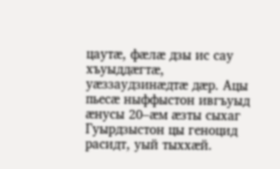цаутæ, фæлæ дзы ис сау хъуыддæгтæ, уæззаудзинæдтæ дæр. Ацы пьесӕ ныффыстон ивгъуыд ӕнусы 20–æм æзты сыхаг Гуырдзыстон цы геноцид расидт, уый тыххæй.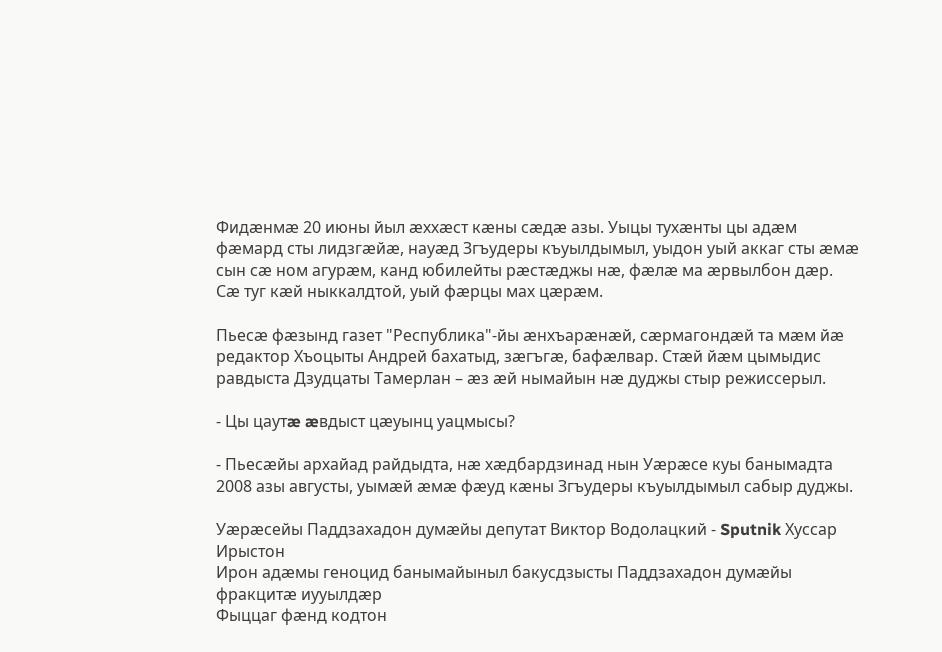Фидæнмæ 20 июны йыл æххæст кæны сæдæ азы. Уыцы тухæнты цы адæм фæмард сты лидзгæйæ, науæд Згъудеры къуылдымыл, уыдон уый аккаг сты æмæ сын сæ ном агурæм, канд юбилейты рæстæджы нæ, фæлæ ма æрвылбон дæр. Сæ туг кæй ныккалдтой, уый фæрцы мах цæрæм.

Пьесӕ фæзынд газет "Республика"-йы æнхъарæнæй, сæрмагондæй та мӕм йæ редактор Хъоцыты Андрей бахатыд, зӕгъгӕ, бафæлвар. Стæй йӕм цымыдис равдыста Дзудцаты Тамерлан – æз æй нымайын нæ дуджы стыр режиссерыл.

- Цы цаутæ æвдыст цæуынц уацмысы?

- Пьесӕйы архайад райдыдта, нæ хæдбардзинад нын Уæрæсе куы банымадта 2008 азы августы, уымӕй æмæ фæуд кæны Згъудеры къуылдымыл сабыр дуджы.

Уæрæсейы Паддзахадон думæйы депутат Виктор Водолацкий - Sputnik Хуссар Ирыстон
Ирон адæмы геноцид банымайыныл бакусдзысты Паддзахадон думæйы фракцитæ иууылдæр
Фыццаг фæнд кодтон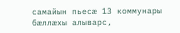самайын пьесæ 13 коммунары бæллæхы алыварс,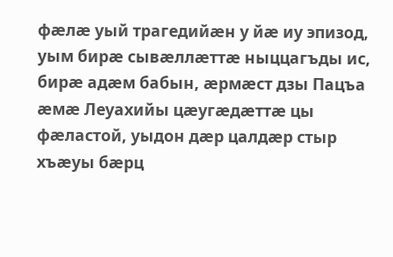фæлæ уый трагедийæн у йæ иу эпизод, уым бирæ сывæллæттæ ныццагъды ис, бирæ адæм бабын, æрмæст дзы Пацъа æмæ Леуахийы цӕугӕдӕттӕ цы фæластой, уыдон дæр цалдæр стыр хъæуы бæрц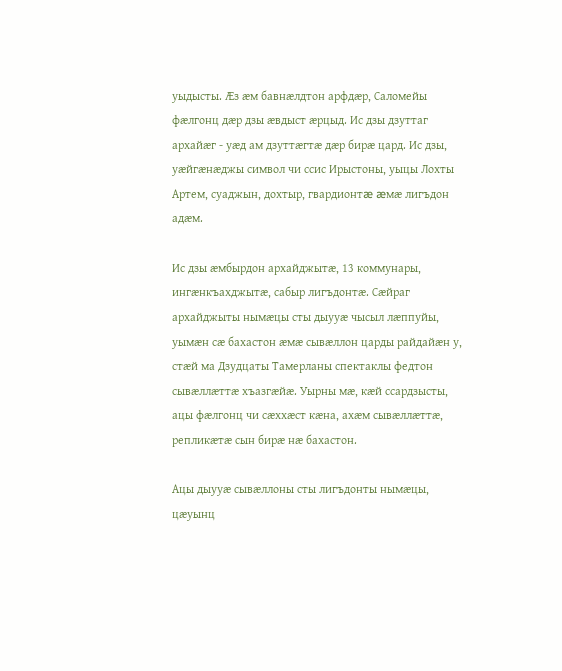уыдысты. Ӕз æм бавнæлдтон арфдæр, Саломейы фæлгонц дæр дзы æвдыст æрцыд. Ис дзы дзуттаг архайӕг - уæд ам дзуттæгтæ дæр бирæ цард. Ис дзы, уæйгæнæджы символ чи ссис Ирыстоны, уыцы Лохты Артем, суаджын, дохтыр, гвардионтæ æмæ лигъдон адæм.

Ис дзы æмбырдон архайджытæ, 13 коммунары, ингæнкъахджытæ, сабыр лигъдонтæ. Сæйраг архайджыты нымæцы сты дыууæ чысыл лæппуйы, уымæн сæ бахастон æмæ сывæллон царды райдайæн у, стæй ма Дзудцаты Тамерланы спектаклы федтон сывæллæттæ хъазгæйæ. Уырны мæ, кӕй ссардзысты, ацы фæлгонц чи сæххæст кæна, ахæм сывæллæттæ, репликæтæ сын бирæ нæ бахастон.

Ацы дыууæ сывæллоны сты лигъдонты нымæцы, цæуынц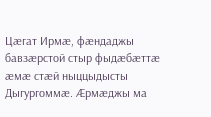Цæгат Ирмæ, фæндаджы бавзӕрстой стыр фыдæбæттæ æмæ стæй ныццыдысты Дыгургоммæ. Ӕрмæджы ма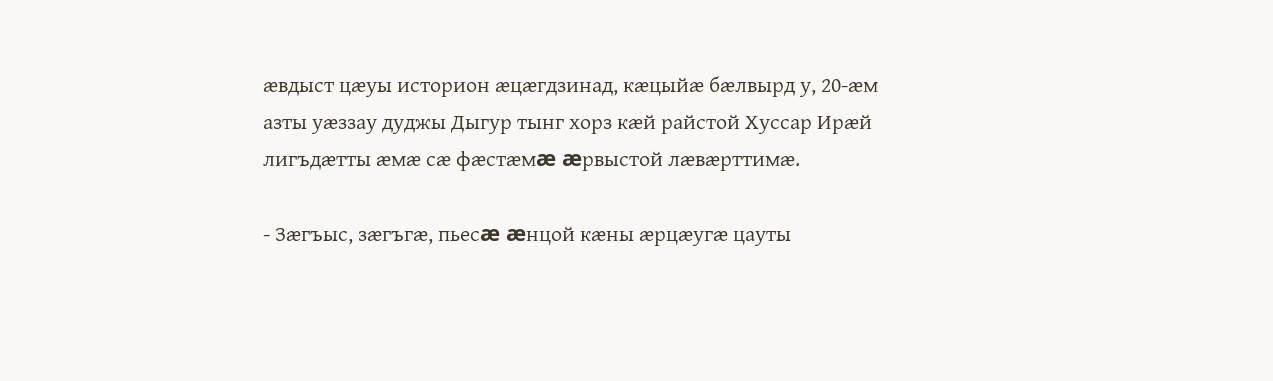æвдыст цæуы историон æцæгдзинад, кæцыйæ бæлвырд у, 20-ӕм азты уæззау дуджы Дыгур тынг хорз кæй райстой Хуссар Ирæй лигъдæтты æмæ сæ фæстæмæ æрвыстой лæвæрттимæ.

- Зæгъыс, зӕгъгӕ, пьесæ æнцой кæны æрцæугæ цауты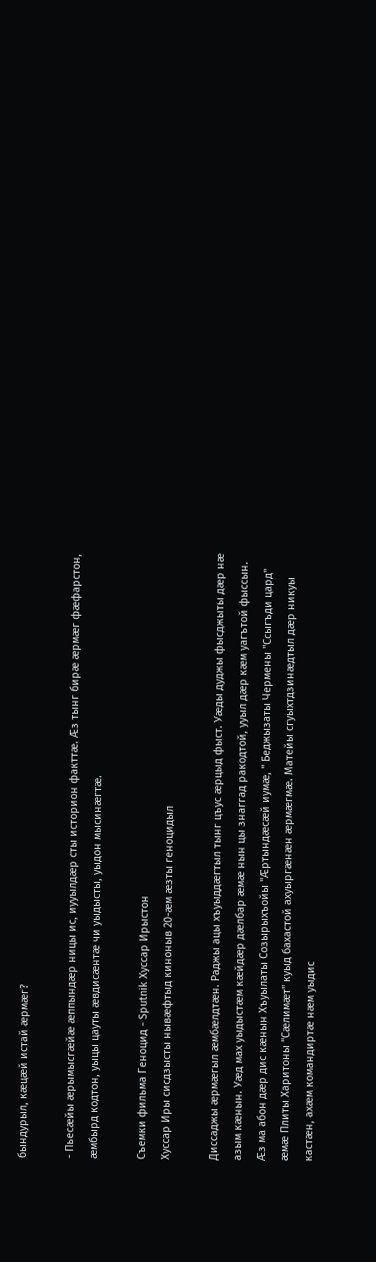бындурыл, кæцæй истай æрмæг?

- Пьесæйы æрымысгæйæ æппындæр ницы ис, иууылдæр сты историон факттæ. Ӕз тынг бирæ æрмæг фæфарстон, æмбырд кодтон, уыцы цауты æвдисæнтæ чи уыдысты, уыдон мысинæгтæ.

Съемки фильма Геноцид - Sputnik Хуссар Ирыстон
Хуссар Иры сисдзысты нывæфтыд киноныв 20-æм æзты геноцидыл

Диссаджы æрмæгыл æмбæлдтæн. Раджы ацы хъуыддæгтыл тынг цъус æрцыд фыст. Уæды дуджы фысджыты дæр нæ азым кæнын. Уæд мах уыдыстæм кæйдæр дæлбар æмæ нын цы знаггад ракодтой, ууыл дæр кæм уагътой фыссын. Æз ма абон дæр дис кæнын Хъуылаты Созырыхъойы "Ӕртындæсæй иумæ, " Беджызаты Чермены "Ссыгъди цард" æмæ Плиты Харитоны "Сæлимæт" куыд бахастой ахуыргæнæн æрмæгмæ. Матейы сгуыхтдзинæдтыл дæр никуы кастæн, ахæм командиртæ нæм уыдис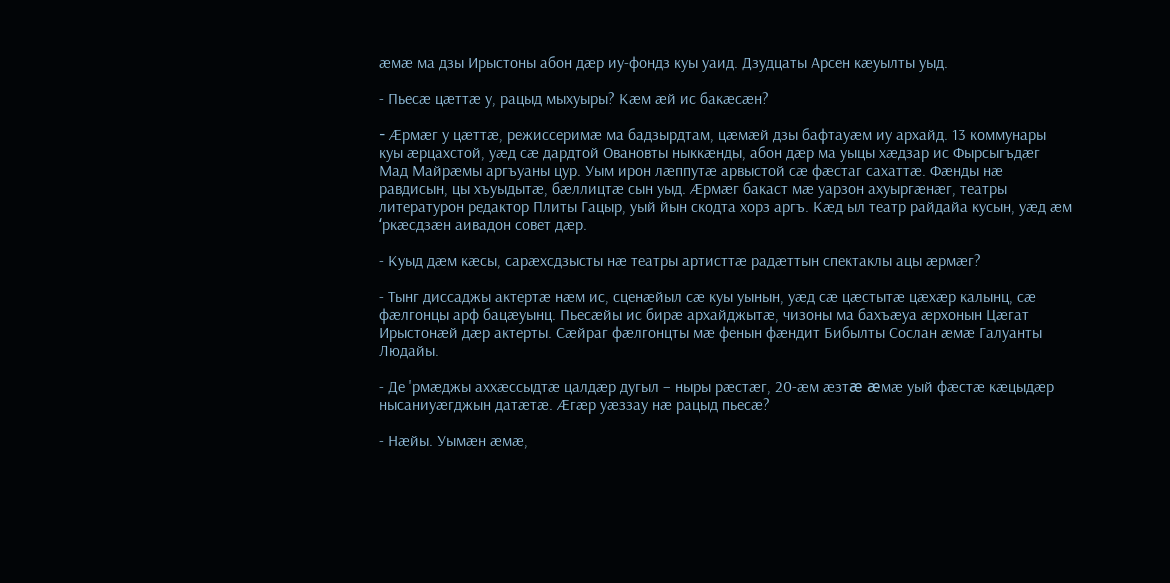æмæ ма дзы Ирыстоны абон дæр иу-фондз куы уаид. Дзудцаты Арсен кæуылты уыд.

- Пьесæ цæттæ у, рацыд мыхуыры? Кæм æй ис бакæсæн?

- Æрмæг у цæттæ, режиссеримæ ма бадзырдтам, цæмæй дзы бафтауæм иу архайд. 13 коммунары куы ӕрцахстой, уæд сæ дардтой Овановты ныккæнды, абон дæр ма уыцы хæдзар ис Фырсыгъдæг Мад Майрæмы аргъуаны цур. Уым ирон лæппутæ арвыстой сæ фæстаг сахаттæ. Фæнды нæ равдисын, цы хъуыдытæ, бæллицтæ сын уыд. Ӕрмæг бакаст мæ уарзон ахуыргæнæг, театры литературон редактор Плиты Гацыр, уый йын скодта хорз аргъ. Кæд ыл театр райдайа кусын, уæд æм ʻркæсдзæн аивадон совет дæр.

- Куыд дӕм кӕсы, сарæхсдзысты нæ театры артисттæ радæттын спектаклы ацы æрмæг?

- Тынг диссаджы актертæ нæм ис, сценæйыл сæ куы уынын, уæд сæ цæстытæ цæхæр калынц, сæ фæлгонцы арф бацæуынц. Пьесæйы ис бирæ архайджытæ, чизоны ма бахъæуа æрхонын Цæгат Ирыстонæй дæр актерты. Сæйраг фæлгонцты мæ фенын фæндит Бибылты Сослан æмæ Галуанты Людайы.

- Де 'рмæджы аххæссыдтæ цалдæр дугыл – ныры рæстæг, 20-ӕм æзтæ æмæ уый фæстæ кæцыдæр нысаниуæгджын датæтæ. Ӕгæр уæззау нæ рацыд пьесӕ?

- Нæйы. Уымæн æмæ,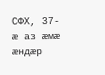СФХ, 37-ӕ аз æмæ æндæр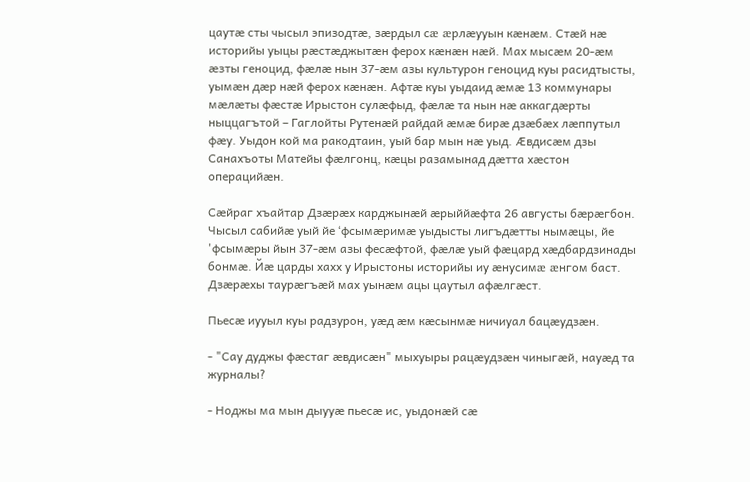цаутæ сты чысыл эпизодтæ, зæрдыл сæ æрлæууын кæнæм. Стæй нæ историйы уыцы рæстæджытæн ферох кæнæн нæй. Мах мысæм 20-ӕм æзты геноцид, фæлæ нын 37-ӕм азы культурон геноцид куы расидтысты, уымæн дæр нæй ферох кæнæн. Афтæ куы уыдаид æмæ 13 коммунары мæлæты фæстæ Ирыстон сулæфыд, фæлæ та нын нæ аккагдæрты ныццагътой – Гаглойты Рутенæй райдай ӕмæ бирæ дзæбæх лæппутыл фæу. Уыдон кой ма ракодтаин, уый бар мын нæ уыд. Æвдисæм дзы Санахъоты Матейы фæлгонц, кæцы разамынад дæтта хæстон операцийæн.

Сæйраг хъайтар Дзæрæх карджынæй æрыййæфта 26 августы бæрæгбон. Чысыл сабийæ уый йе ʻфсымæримæ уыдысты лигъдӕтты нымæцы, йе 'фсымæры йын 37-ӕм азы фесæфтой, фæлæ уый фæцард хæдбардзинады бонмæ. Йæ царды хахх у Ирыстоны историйы иу æнусимæ æнгом баст. Дзæрæхы таурæгъæй мах уынæм ацы цаутыл афæлгæст.

Пьесӕ иууыл куы радзурон, уæд æм кæсынмæ ничиуал бацæудзæн.

- "Сау дуджы фæстаг æвдисæн" мыхуыры рацæудзæн чиныгæй, науæд та журналы?

- Ноджы ма мын дыууæ пьесӕ ис, уыдонæй сæ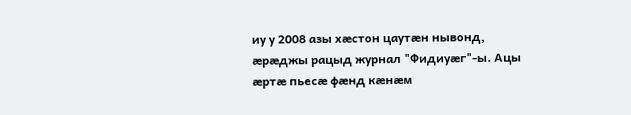иу у 2008 азы хæстон цаутæн нывонд, æрæджы рацыд журнал "Фидиуæг"-ы. Ацы æртæ пьесæ фæнд кæнæм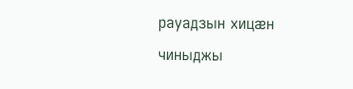рауадзын хицæн чиныджы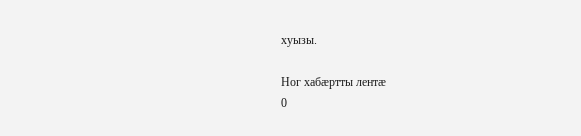хуызы.

Ног хабӕртты лентӕ
0